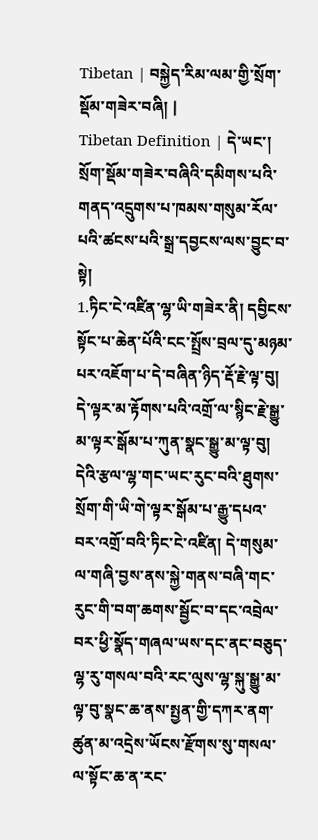Tibetan | བསྐྱེད་རིམ་ལམ་གྱི་སྲོག་སྡོམ་གཟེར་བཞི། |
Tibetan Definition | དེ་ཡང་། སྲོག་སྡོམ་གཟེར་བཞིའི་དམིགས་པའི་གནད་འདྲུགས་པ་ཁམས་གསུམ་རོལ་པའི་ཚངས་པའི་སྒྲ་དབྱངས་ལས་བྱུང་བ་སྟེ།
1.ཏིང་ངེ་འཛིན་ལྷ་ཡི་གཟེར་ནི། དབྱིངས་སྟོང་པ་ཆེན་པོའི་ངང་སྤྲོས་བྲལ་དུ་མཉམ་པར་འཇོག་པ་དེ་བཞིན་ཉིད་རྡོ་རྗེ་ལྟ་བུ། དེ་ལྟར་མ་རྟོགས་པའི་འགྲོ་ལ་སྙིང་རྗེ་སྒྱུ་མ་ལྟར་སྒོམ་པ་ཀུན་སྣང་སྒྱུ་མ་ལྟ་བུ། དེའི་རྩལ་ལྷ་གང་ཡང་རུང་བའི་ཐུགས་སྲོག་གི་ཡི་གེ་ལྟར་སྒོམ་པ་རྒྱུ་དཔའ་བར་འགྲོ་བའི་ཏིང་ངེ་འཛིན། དེ་གསུམ་ལ་གཞི་བྱས་ནས་སྐྱེ་གནས་བཞི་གང་རུང་གི་བག་ཆགས་སྦྱོང་བ་དང་འབྲེལ་བར་ཕྱི་སྣོད་གཞལ་ཡས་དང་ནང་བཅུད་ལྷ་རུ་གསལ་བའི་རང་ལུས་ལྷ་སྐུ་སྒྱུ་མ་ལྟ་བུ་སྣང་ཆ་ནས་སྤྱན་གྱི་དཀར་ནག་ཚུན་མ་འདྲེས་ཡོངས་རྫོགས་སུ་གསལ་ལ་སྟོང་ཆ་ན་རང་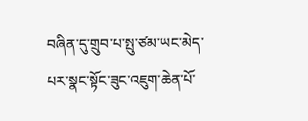བཞིན་དུ་གྲུབ་པ་སྤུ་ཙམ་ཡང་མེད་པར་སྣང་སྟོང་ཟུང་འཇུག་ཆེན་པོ་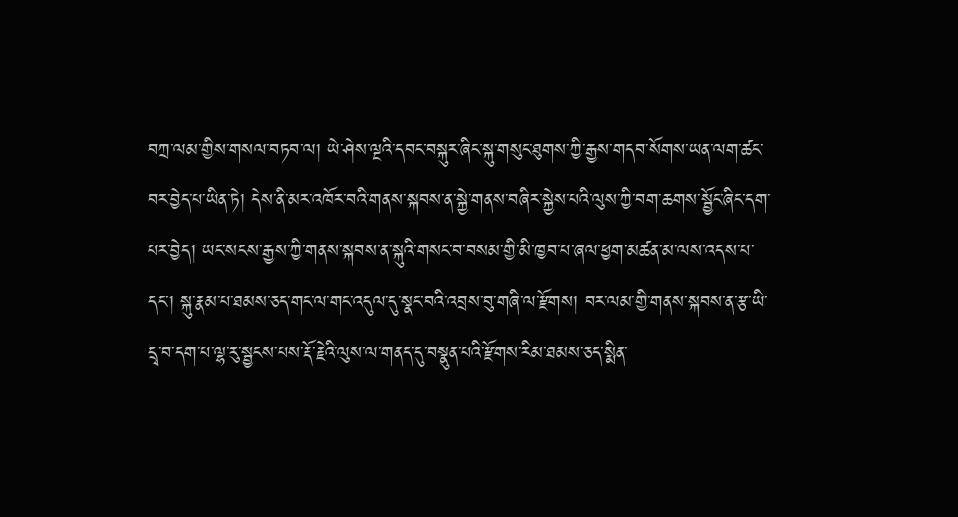བཀྲ་ལམ་གྱིས་གསལ་བཏབ་ལ། ཡེ་ཤེས་ལྔའི་དབང་བསྐུར་ཞིང་སྐུ་གསུང་ཐུགས་ཀྱི་རྒྱས་གདབ་སོགས་ཡན་ལག་ཚང་བར་བྱེད་པ་ཡིན་ཏེ། དེས་ནི་མར་འཁོར་བའི་གནས་སྐབས་ན་སྐྱེ་གནས་བཞིར་སྐྱེས་པའི་ལུས་ཀྱི་བག་ཆགས་སྦྱོང་ཞིང་དག་པར་བྱེད། ཡང་སངས་རྒྱས་ཀྱི་གནས་སྐབས་ན་སྐུའི་གསང་བ་བསམ་གྱི་མི་ཁྱབ་པ་ཞལ་ཕྱག་མཚན་མ་ལས་འདས་པ་དང་། སྐུ་རྣམ་པ་ཐམས་ཅད་གང་ལ་གང་འདུལ་དུ་སྣང་བའི་འབྲས་བུ་གཞི་ལ་རྫོགས། བར་ལམ་གྱི་གནས་སྐབས་ན་རྩ་ཡི་དྲྭ་བ་དག་པ་ལྷ་རུ་སྦྱངས་པས་རྡོ་རྗེའི་ལུས་ལ་གནད་དུ་བསྣུན་པའི་རྫོགས་རིམ་ཐམས་ཅད་སྨིན་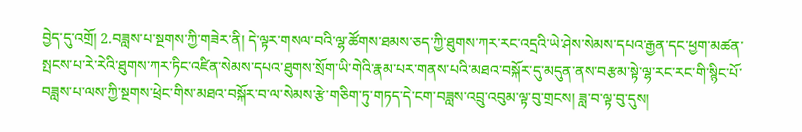བྱེད་དུ་འགྲོ། 2.བཟླས་པ་སྔགས་ཀྱི་གཟེར་ནི། དེ་ལྟར་གསལ་བའི་ལྷ་ཚོགས་ཐམས་ཅད་ཀྱི་ཐུགས་ཀར་རང་འདྲའི་ཡེ་ཤེས་སེམས་དཔའ་རྒྱན་དང་ཕྱག་མཚན་སྤངས་པ་རེ་རེའི་ཐུགས་ཀར་ཏིང་འཛིན་སེམས་དཔའ་ཐུགས་སྲོག་ཡི་གེའི་རྣམ་པར་གནས་པའི་མཐའ་བསྐོར་དུ་མདུན་ནས་བརྩམ་སྟེ་ལྷ་རང་རང་གི་སྙིང་པོ་བཟླས་པ་ལས་ཀྱི་སྔགས་ཕྲེང་གིས་མཐའ་བསྐོར་བ་ལ་སེམས་རྩེ་གཅིག་ཏུ་གཏད་དེ་ངག་བཟླས་འབྲུ་འབུམ་ལྟ་བུ་གྲངས། ཟླ་བ་ལྟ་བུ་དུས།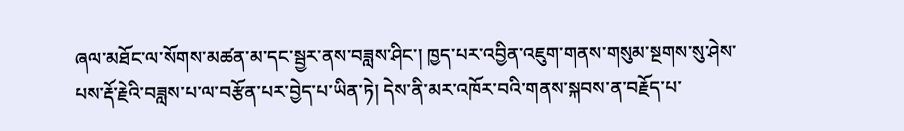ཞལ་མཐོང་ལ་སོགས་མཚན་མ་དང་སྦྱར་ནས་བཟླས་ཤིང་། ཁྱད་པར་འབྱིན་འཇུག་གནས་གསུམ་སྔགས་སུ་ཤེས་པས་རྡོ་རྗེའི་བཟླས་པ་ལ་བརྩོན་པར་བྱེད་པ་ཡིན་ཏེ། དེས་ནི་མར་འཁོར་བའི་གནས་སྐབས་ན་བརྗོད་པ་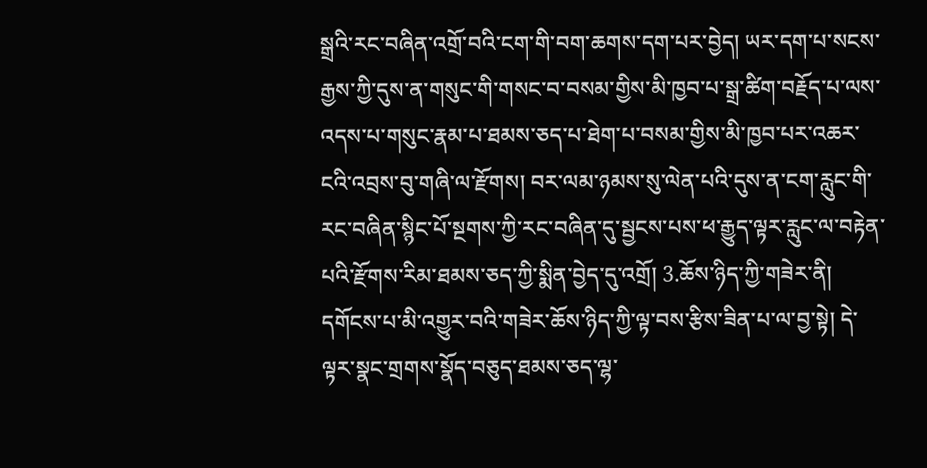སྒྲའི་རང་བཞིན་འགྲོ་བའི་ངག་གི་བག་ཆགས་དག་པར་བྱེད། ཡར་དག་པ་སངས་རྒྱས་ཀྱི་དུས་ན་གསུང་གི་གསང་བ་བསམ་གྱིས་མི་ཁྱབ་པ་སྒྲ་ཚིག་བརྗོད་པ་ལས་འདས་པ་གསུང་རྣམ་པ་ཐམས་ཅད་པ་ཐེག་པ་བསམ་གྱིས་མི་ཁྱབ་པར་འཆར་ངའི་འབྲས་བུ་གཞི་ལ་རྫོགས། བར་ལམ་ཉམས་སུ་ལེན་པའི་དུས་ན་ངག་རླུང་གི་རང་བཞིན་སྙིང་པོ་སྔགས་ཀྱི་རང་བཞིན་དུ་སྦྱངས་པས་ཕ་རྒྱུད་ལྟར་རླུང་ལ་བརྟེན་པའི་རྫོགས་རིམ་ཐམས་ཅད་ཀྱི་སྨིན་བྱེད་དུ་འགྲོ། 3.ཆོས་ཉིད་ཀྱི་གཟེར་ནི། དགོངས་པ་མི་འགྱུར་བའི་གཟེར་ཆོས་ཉིད་ཀྱི་ལྟ་བས་རྩིས་ཟིན་པ་ལ་བྱ་སྟེ། དེ་ལྟར་སྣང་གྲགས་སྣོད་བཅུད་ཐམས་ཅད་ལྷ་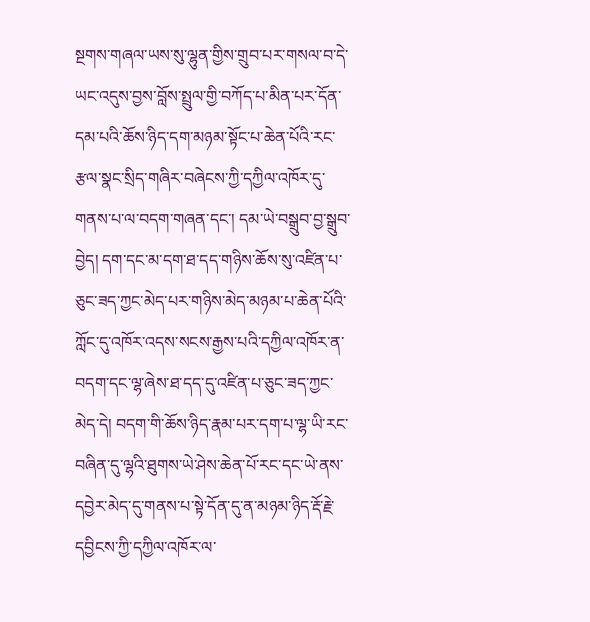སྔགས་གཞལ་ཡས་སུ་ལྷུན་གྱིས་གྲུབ་པར་གསལ་བ་དེ་ཡང་འདུས་བྱས་བློས་སྤྲུལ་གྱི་བཀོད་པ་མིན་པར་དོན་དམ་པའི་ཆོས་ཉིད་དག་མཉམ་སྟོང་པ་ཆེན་པོའི་རང་རྩལ་སྣང་སྲིད་གཞིར་བཞེངས་ཀྱི་དཀྱིལ་འཁོར་དུ་གནས་པ་ལ་བདག་གཞན་དང་། དམ་ཡེ་བསྒྲུབ་བྱ་སྒྲུབ་བྱེད། དག་དང་མ་དག་ཐ་དད་གཉིས་ཆོས་སུ་འཛིན་པ་ཅུང་ཟད་ཀྱང་མེད་པར་གཉིས་མེད་མཉམ་པ་ཆེན་པོའི་ཀློང་དུ་འཁོར་འདས་སངས་རྒྱས་པའི་དཀྱིལ་འཁོར་ན་བདག་དང་ལྷ་ཞེས་ཐ་དད་དུ་འཛིན་པ་ཅུང་ཟད་ཀྱང་མེད་དེ། བདག་གི་ཆོས་ཉིད་རྣམ་པར་དག་པ་ལྷ་ཡི་རང་བཞིན་དུ་ལྷའི་ཐུགས་ཡེ་ཤེས་ཆེན་པོ་རང་དང་ཡེ་ནས་དབྱེར་མེད་དུ་གནས་པ་སྟེ་དོན་དུ་ན་མཉམ་ཉིད་རྡོ་རྗེ་དབྱིངས་ཀྱི་དཀྱིལ་འཁོར་ལ་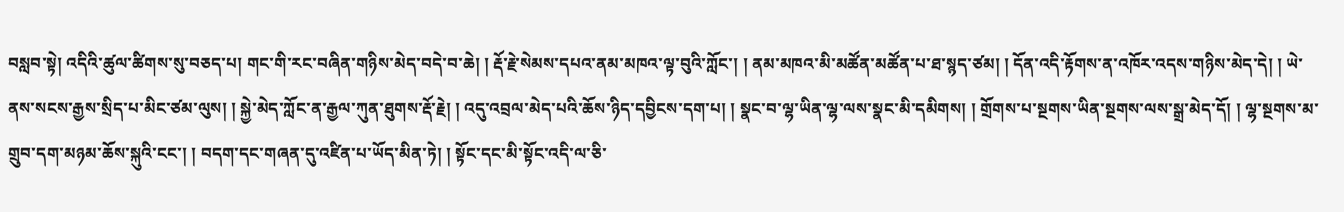བསླབ་སྟེ། འདིའི་ཚུལ་ཚིགས་སུ་བཅད་པ། གང་གི་རང་བཞིན་གཉིས་མེད་བདེ་བ་ཆེ། ། རྡོ་རྗེ་སེམས་དཔའ་ནམ་མཁའ་ལྟ་བུའི་ཀློང་། ། ནམ་མཁའ་མི་མཚོན་མཚོན་པ་ཐ་སྙད་ཙམ། ། དོན་འདི་རྟོགས་ན་འཁོར་འདས་གཉིས་མེད་དེ། ། ཡེ་ནས་སངས་རྒྱས་སྲིད་པ་མིང་ཙམ་ལུས། ། སྐྱེ་མེད་ཀློང་ན་རྒྱལ་ཀུན་ཐུགས་རྡོ་རྗེ། ། འདུ་འབྲལ་མེད་པའི་ཆོས་ཉིད་དབྱིངས་དག་པ། ། སྣང་བ་ལྷ་ཡིན་ལྷ་ལས་སྣང་མི་དམིགས། ། གྲོགས་པ་སྔགས་ཡིན་སྔགས་ལས་སྒྲ་མེད་དོ། ། ལྷ་སྔགས་མ་གྲུབ་དག་མཉམ་ཆོས་སྐུའི་ངང་། ། བདག་དང་གཞན་དུ་འཛིན་པ་ཡོད་མིན་ཏེ། ། སྟོང་དང་མི་སྟོང་འདི་ལ་ཅི་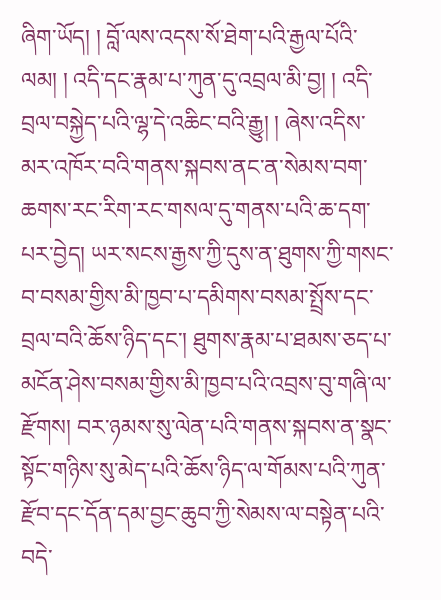ཞིག་ཡོད། ། བློ་ལས་འདས་སོ་ཐེག་པའི་རྒྱལ་པོའི་ལམ། ། འདི་དང་རྣམ་པ་ཀུན་དུ་འབྲལ་མི་བྱ། ། འདི་བྲལ་བསྐྱེད་པའི་ལྷ་དེ་འཆིང་བའི་རྒྱུ། ། ཞེས་འདིས་མར་འཁོར་བའི་གནས་སྐབས་ནང་ན་སེམས་བག་ཆགས་རང་རིག་རང་གསལ་དུ་གནས་པའི་ཆ་དག་པར་བྱེད། ཡར་སངས་རྒྱས་ཀྱི་དུས་ན་ཐུགས་ཀྱི་གསང་བ་བསམ་གྱིས་མི་ཁྱབ་པ་དམིགས་བསམ་སྤྲོས་དང་བྲལ་བའི་ཆོས་ཉིད་དང་། ཐུགས་རྣམ་པ་ཐམས་ཅད་པ་མངོན་ཤེས་བསམ་གྱིས་མི་ཁྱབ་པའི་འབྲས་བུ་གཞི་ལ་རྫོགས། བར་ཉམས་སུ་ལེན་པའི་གནས་སྐབས་ན་སྣང་སྟོང་གཉིས་སུ་མེད་པའི་ཆོས་ཉིད་ལ་གོམས་པའི་ཀུན་རྫོབ་དང་དོན་དམ་བྱང་ཆུབ་ཀྱི་སེམས་ལ་བསྟེན་པའི་བདེ་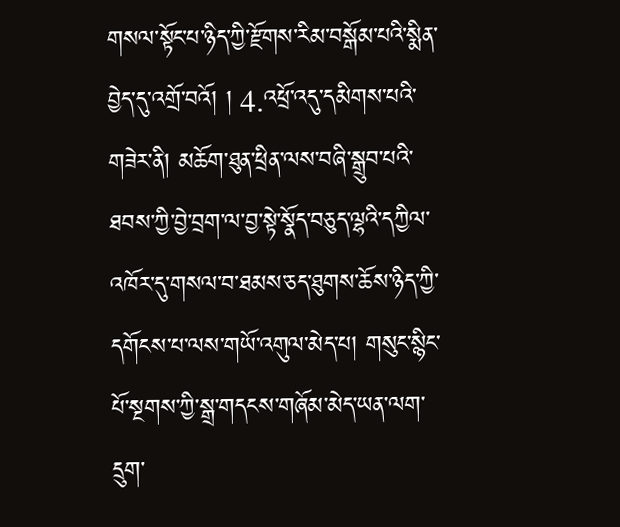གསལ་སྟོང་པ་ཉིད་ཀྱི་རྫོགས་རིམ་བསྒོམ་པའི་སྨིན་བྱེད་དུ་འགྲོ་བའོ། ། 4.འཕྲོ་འདུ་དམིགས་པའི་གཟེར་ནི། མཆོག་ཐུན་ཕྲིན་ལས་བཞི་སྒྲུབ་པའི་ཐབས་ཀྱི་བྱེ་བྲག་ལ་བྱ་སྟེ་སྣོད་བཅུད་ལྷའི་དཀྱིལ་འཁོར་དུ་གསལ་བ་ཐམས་ཅད་ཐུགས་ཆོས་ཉིད་ཀྱི་དགོངས་པ་ལས་གཡོ་འགུལ་མེད་པ། གསུང་སྙིང་པོ་སྔགས་ཀྱི་སྒྲ་གདངས་གཞོམ་མེད་ཡན་ལག་དྲུག་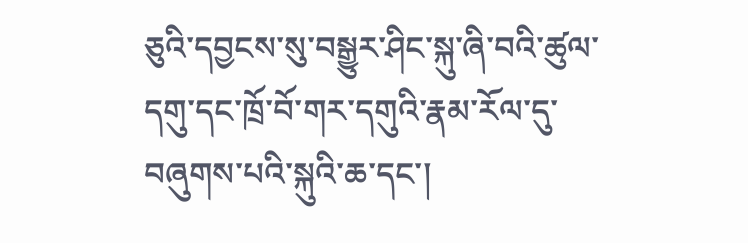ཅུའི་དབྱངས་སུ་བསྒྱུར་ཤིང་སྐུ་ཞི་བའི་ཚུལ་དགུ་དང་ཁྲོ་བོ་གར་དགུའི་རྣམ་རོལ་དུ་བཞུགས་པའི་སྐུའི་ཆ་དང་།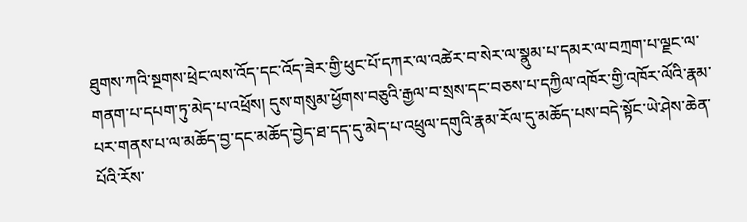ཐུགས་ཀའི་སྔགས་ཕྲེང་ལས་འོད་དང་འོད་ཟེར་གྱི་ཕུང་པོ་དཀར་ལ་འཚེར་བ་སེར་ལ་སྣུམ་པ་དམར་ལ་བཀྲག་པ་ལྗང་ལ་གནག་པ་དཔག་ཏུ་མེད་པ་འཕྲོས། དུས་གསུམ་ཕྱོགས་བཅུའི་རྒྱལ་བ་སྲས་དང་བཅས་པ་དཀྱིལ་འཁོར་གྱི་འཁོར་ལོའི་རྣམ་པར་གནས་པ་ལ་མཆོད་བྱ་དང་མཆོད་བྱེད་ཐ་དད་དུ་མེད་པ་འཕྲུལ་དགུའི་རྣམ་རོལ་དུ་མཆོད་པས་བདེ་སྟོང་ཡེ་ཤེས་ཆེན་པོའི་རོས་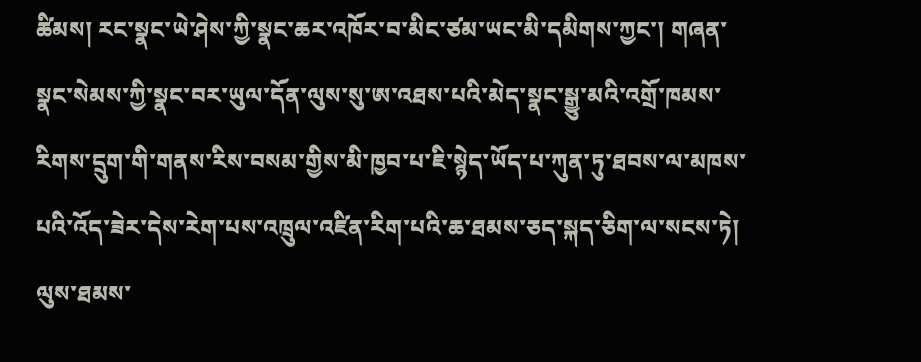ཚིམས། རང་སྣང་ཡེ་ཤེས་ཀྱི་སྣང་ཆར་འཁོར་བ་མིང་ཙམ་ཡང་མི་དམིགས་ཀྱང་། གཞན་སྣང་སེམས་ཀྱི་སྣང་བར་ཡུལ་དོན་ལུས་སུ་ཨ་འཐས་པའི་མེད་སྣང་སྒྱུ་མའི་འགྲོ་ཁམས་རིགས་དྲུག་གི་གནས་རིས་བསམ་གྱིས་མི་ཁྱབ་པ་ཇི་སྙེད་ཡོད་པ་ཀུན་ཏུ་ཐབས་ལ་མཁས་པའི་འོད་ཟེར་དེས་རེག་པས་འཁྲུལ་འཛིན་རིག་པའི་ཆ་ཐམས་ཅད་སྐད་ཅིག་ལ་སངས་ཏེ། ལུས་ཐམས་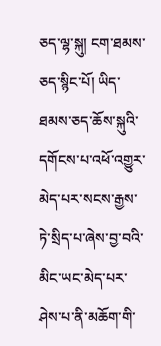ཅད་ལྷ་སྐུ། ངག་ཐམས་ཅད་སྙིང་པོ། ཡིད་ཐམས་ཅད་ཆོས་སྐུའི་དགོངས་པ་འཕོ་འགྱུར་མེད་པར་སངས་རྒྱས་ཏེ་སྲིད་པ་ཞེས་བྱ་བའི་མིང་ཡང་མེད་པར་ཤེས་པ་ནི་མཆོག་གི་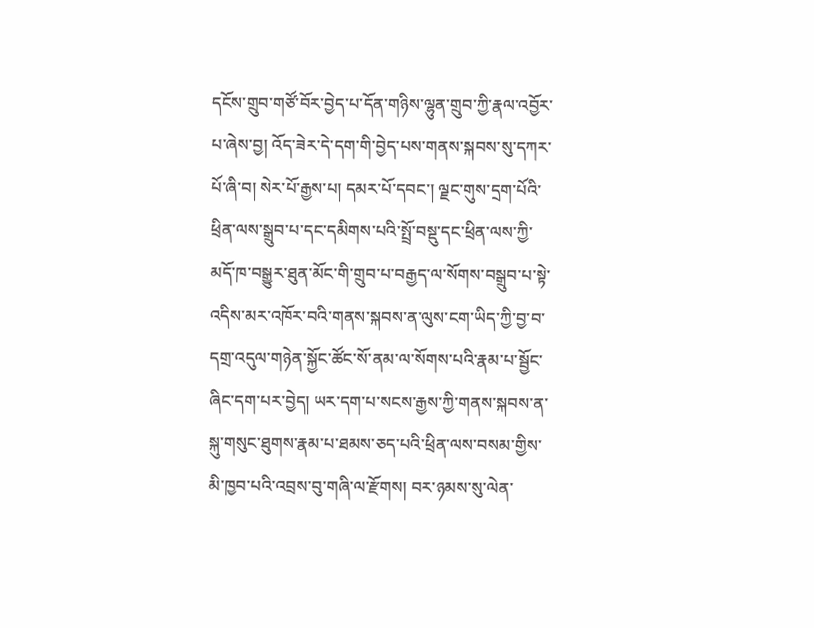དངོས་གྲུབ་གཙོ་བོར་བྱེད་པ་དོན་གཉིས་ལྷུན་གྲུབ་ཀྱི་རྣལ་འབྱོར་པ་ཞེས་བྱ། འོད་ཟེར་དེ་དག་གི་བྱེད་པས་གནས་སྐབས་སུ་དཀར་པོ་ཞི་བ། སེར་པོ་རྒྱས་པ། དམར་པོ་དབང་། ལྗང་གུས་དྲག་པོའི་ཕྲིན་ལས་སྒྲུབ་པ་དང་དམིགས་པའི་སྤྲོ་བསྡུ་དང་ཕྲིན་ལས་ཀྱི་མདོ་ཁ་བསྒྱུར་ཐུན་མོང་གི་གྲུབ་པ་བརྒྱད་ལ་སོགས་བསྒྲུབ་པ་སྟེ་འདིས་མར་འཁོར་བའི་གནས་སྐབས་ན་ལུས་ངག་ཡིད་ཀྱི་བྱ་བ་དགྲ་འདུལ་གཉེན་སྐྱོང་ཚོང་སོ་ནམ་ལ་སོགས་པའི་རྣམ་པ་སྦྱོང་ཞིང་དག་པར་བྱེད། ཡར་དག་པ་སངས་རྒྱས་ཀྱི་གནས་སྐབས་ན་སྐུ་གསུང་ཐུགས་རྣམ་པ་ཐམས་ཅད་པའི་ཕྲིན་ལས་བསམ་གྱིས་མི་ཁྱབ་པའི་འབྲས་བུ་གཞི་ལ་རྫོགས། བར་ཉམས་སུ་ལེན་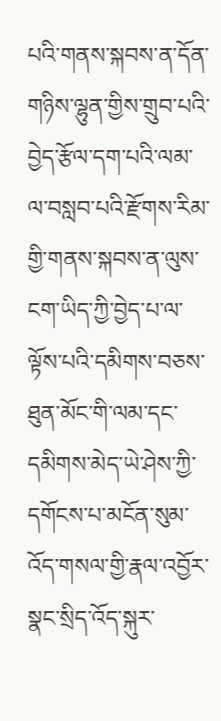པའི་གནས་སྐབས་ན་དོན་གཉིས་ལྷུན་གྱིས་གྲུབ་པའི་བྱེད་རྩོལ་དག་པའི་ལམ་ལ་བསླབ་པའི་རྫོགས་རིམ་གྱི་གནས་སྐབས་ན་ལུས་ངག་ཡིད་ཀྱི་བྱེད་པ་ལ་ལྟོས་པའི་དམིགས་བཅས་ཐུན་མོང་གི་ལམ་དང་དམིགས་མེད་ཡེ་ཤེས་ཀྱི་དགོངས་པ་མངོན་སུམ་འོད་གསལ་གྱི་རྣལ་འབྱོར་སྣང་སྲིད་འོད་སྐུར་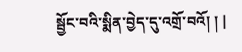སྦྱོང་བའི་སྨིན་བྱེད་དུ་འགྲོ་བའོ། ། |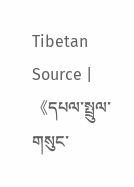Tibetan Source | 《དཔལ་སྤྲུལ་གསུང་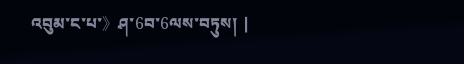འབུམ་ང་པ་》ཤ་6བ་6ལས་བཏུས། |